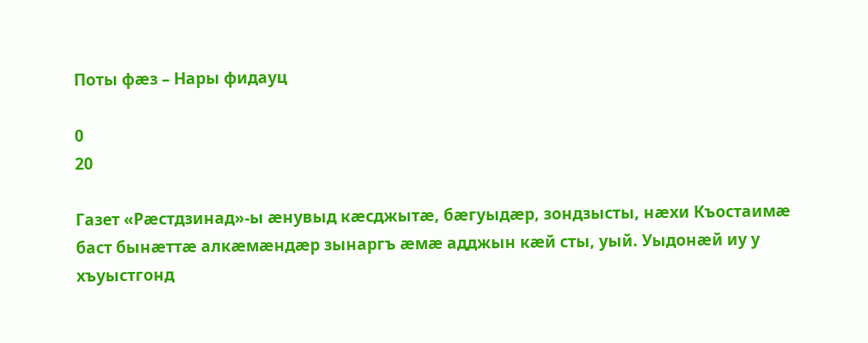Поты фæз – Нары фидауц

0
20

Газет «Рæстдзинад»-ы æнувыд кæсджытæ, бæгуыдæр, зондзысты, нæхи Къостаимæ баст бынæттæ алкæмæндæр зынаргъ æмæ адджын кæй сты, уый. Уыдонæй иу у хъуыстгонд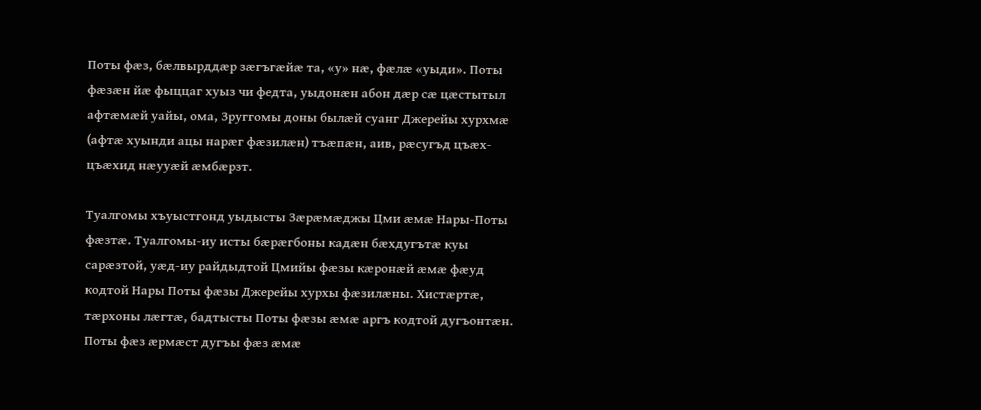Поты фæз, бæлвырддæр зæгъгæйæ та, «у» нæ, фæлæ «уыди». Поты фæзæн йæ фыццаг хуыз чи федта, уыдонæн абон дæр сæ цæстытыл афтæмæй уайы, ома, Зруггомы доны былæй суанг Джерейы хурхмæ (афтæ хуынди ацы нарæг фæзилæн) тъæпæн, аив, рæсугъд цъæх-цъæхид нæууæй æмбæрзт.

Туалгомы хъуыстгонд уыдысты Зæрæмæджы Цми æмæ Нары-Поты фæзтæ. Туалгомы-иу исты бæрæгбоны кадæн бæхдугътæ куы сарæзтой, уæд-иу райдыдтой Цмийы фæзы кæронæй æмæ фæуд кодтой Нары Поты фæзы Джерейы хурхы фæзилæны. Хистæртæ, тæрхоны лæгтæ, бадтысты Поты фæзы æмæ аргъ кодтой дугъонтæн. Поты фæз æрмæст дугъы фæз æмæ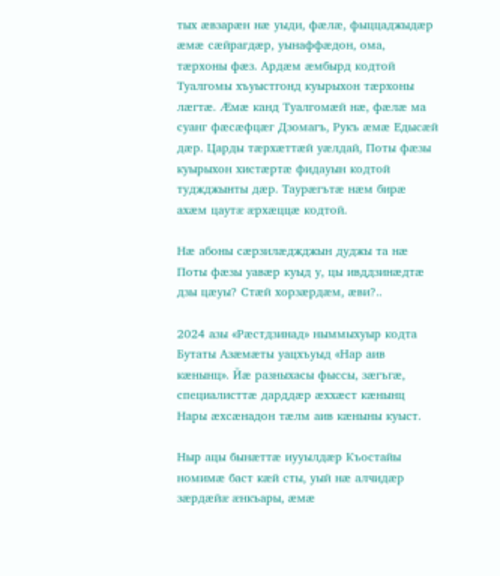тых æвзарæн нæ уыди, фæлæ, фыццаджыдæр æмæ сæйрагдæр, уынаффæдон, ома, тæрхоны фæз. Ардæм æмбырд кодтой Туалгомы хъуыстгонд куырыхон тæрхоны лæгтæ. Æмæ канд Туалгомæй нæ, фæлæ ма суанг фæсæфцæг Дзомагъ, Рукъ æмæ Едысæй дæр. Царды тæрхæттæй уæлдай, Поты фæзы куырыхон хистæртæ фидауын кодтой туджджынты дæр. Таурæгътæ нæм бирæ ахæм цаутæ æрхæццæ кодтой.

Нæ абоны сæрзилæджджын дуджы та нæ Поты фæзы уавæр куыд у, цы ивддзинæдтæ дзы цæуы? Стæй хорзæрдæм, æви?..

2024 азы «Рæстдзинад» ныммыхуыр кодта Бутаты Азæмæты уацхъуыд «Нар аив кæнынц». Йæ разныхасы фыссы, зæгъгæ, специалисттæ дарддæр æххæст кæнынц Нары æхсæнадон тæлм аив кæныны куыст.

Ныр ацы бынæттæ иууылдæр Къостайы номимæ баст кæй сты, уый нæ алчидæр зæрдæйæ æнкъары, æмæ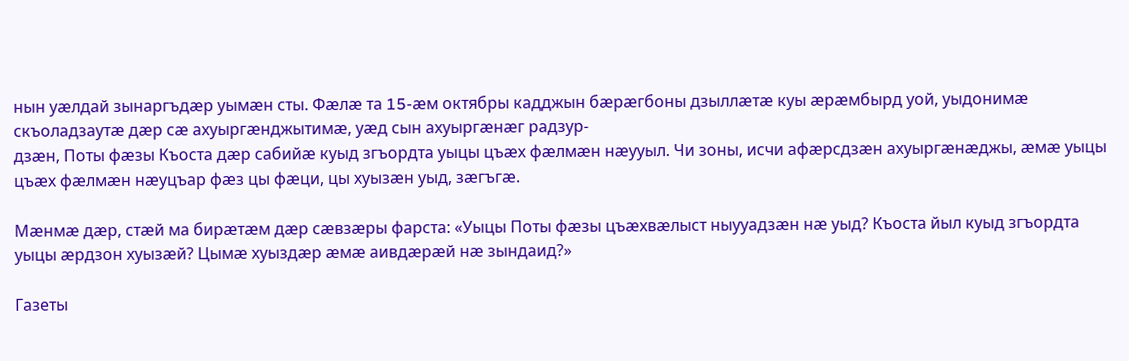нын уæлдай зынаргъдæр уымæн сты. Фæлæ та 15-æм октябры кадджын бæрæгбоны дзыллæтæ куы æрæмбырд уой, уыдонимæ скъоладзаутæ дæр сæ ахуыргæнджытимæ, уæд сын ахуыргæнæг радзур-
дзæн, Поты фæзы Къоста дæр сабийæ куыд згъордта уыцы цъæх фæлмæн нæууыл. Чи зоны, исчи афæрсдзæн ахуыргæнæджы, æмæ уыцы цъæх фæлмæн нæуцъар фæз цы фæци, цы хуызæн уыд, зæгъгæ.

Мæнмæ дæр, стæй ма бирæтæм дæр сæвзæры фарста: «Уыцы Поты фæзы цъæхвæлыст ныууадзæн нæ уыд? Къоста йыл куыд згъордта уыцы æрдзон хуызæй? Цымæ хуыздæр æмæ аивдæрæй нæ зындаид?»

Газеты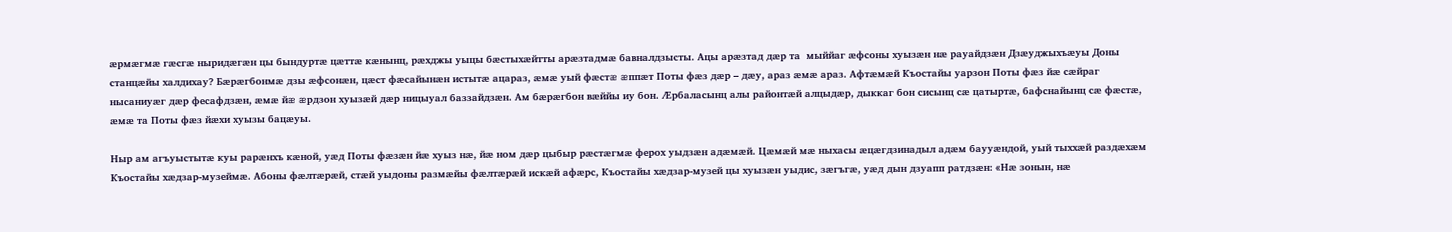æрмæгмæ гæсгæ ныридæгæн цы бындуртæ цæттæ кæнынц, рæхджы уыцы бæстыхæйтты арæзтадмæ бавналдзысты. Ацы арæзтад дæр та  мыййаг æфсоны хуызæн нæ рауайдзæн Дзæуджыхъæуы Доны станцæйы халдихау? Бæрæгбонмæ дзы æфсонæн, цæст фæсайынæн истытæ ацараз, æмæ уый фæстæ æппæт Поты фæз дæр – дæу, араз æмæ араз. Афтæмæй Къостайы уарзон Поты фæз йæ сæйраг нысаниуæг дæр фесафдзæн, æмæ йæ æрдзон хуызæй дæр ницыуал баззайдзæн. Ам бæрæгбон вæййы иу бон. Æрбаласынц алы районтæй алцыдæр, дыккаг бон сисынц сæ цатыртæ, бафснайынц сæ фæстæ, æмæ та Поты фæз йæхи хуызы бацæуы.

Ныр ам агъуыстытæ куы рарæнхъ кæной, уæд Поты фæзæн йæ хуыз нæ, йæ ном дæр цыбыр рæстæгмæ ферох уыдзæн адæмæй. Цæмæй мæ ныхасы æцæгдзинадыл адæм баууæндой, уый тыххæй раздæхæм Къостайы хæдзар-музеймæ. Абоны фæлтæрæй, стæй уыдоны размæйы фæлтæрæй искæй афæрс, Къостайы хæдзар-музей цы хуызæн уыдис, зæгъгæ, уæд дын дзуапп ратдзæн: «Нæ зонын, нæ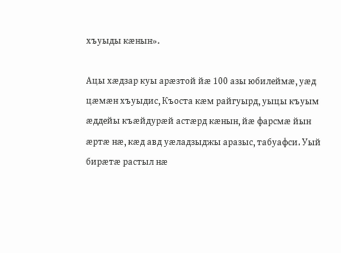хъуыды кæнын».

Ацы хæдзар куы арæзтой йæ 100 азы юбилеймæ, уæд цæмæн хъуыдис, Къоста кæм райгуырд, уыцы къуым æддейы къæйдурæй астæрд кæнын, йæ фарсмæ йын æртæ нæ, кæд авд уæладзыджы аразыс, табуафси. Уый бирæтæ растыл нæ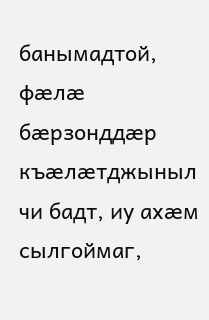банымадтой, фæлæ бæрзонддæр къæлæтджыныл чи бадт, иу ахæм сылгоймаг,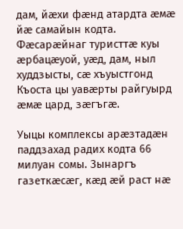дам, йæхи фæнд атардта æмæ йæ самайын кодта. Фæсарæйнаг туристтæ куы æрбацæуой, уæд, дам, ныл худдзысты, сæ хъуыстгонд Къоста цы уавæрты райгуырд æмæ цард, зæгъгæ.

Уыцы комплексы арæзтадæн паддзахад радих кодта 66 милуан сомы. Зынаргъ газеткæсæг, кæд æй раст нæ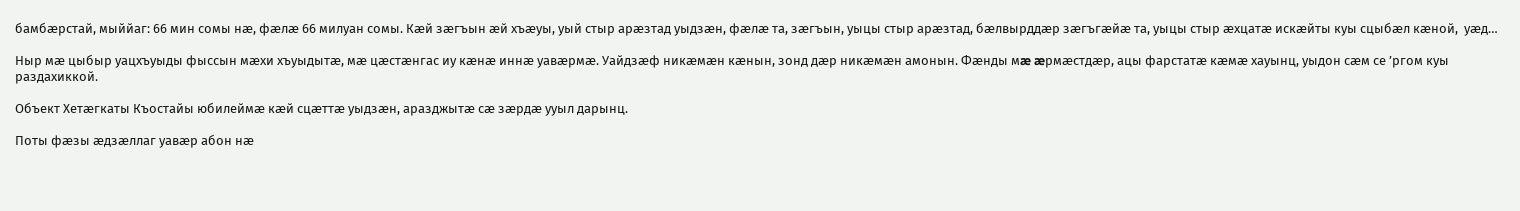бамбæрстай, мыййаг: 66 мин сомы нæ, фæлæ 66 милуан сомы. Кæй зæгъын æй хъæуы, уый стыр арæзтад уыдзæн, фæлæ та, зæгъын, уыцы стыр арæзтад, бæлвырддæр зæгъгæйæ та, уыцы стыр æхцатæ искæйты куы сцыбæл кæной,  уæд…

Ныр мæ цыбыр уацхъуыды фыссын мæхи хъуыдытæ, мæ цæстæнгас иу кæнæ иннæ уавæрмæ. Уайдзæф никæмæн кæнын, зонд дæр никæмæн амонын. Фæнды мæ æрмæстдæр, ацы фарстатæ кæмæ хауынц, уыдон сæм се ’ргом куы раздахиккой.

Объект Хетæгкаты Къостайы юбилеймæ кæй сцæттæ уыдзæн, аразджытæ сæ зæрдæ ууыл дарынц.

Поты фæзы æдзæллаг уавæр абон нæ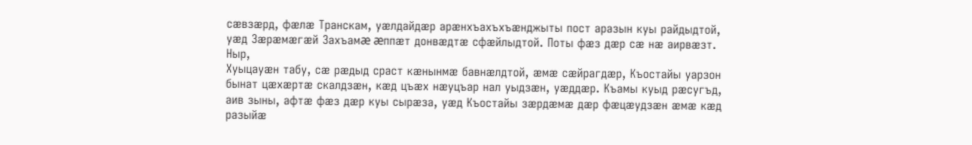сæвзæрд, фæлæ Транскам, уæлдайдæр арæнхъахъхъæнджыты пост аразын куы райдыдтой, уæд Зæрæмæгæй Захъамæ æппæт донвæдтæ сфæйлыдтой. Поты фæз дæр сæ нæ аирвæзт. Ныр,
Хуыцауæн табу, сæ рæдыд сраст кæнынмæ бавнæлдтой, æмæ сæйрагдæр, Къостайы уарзон бынат цæхæртæ скалдзæн, кæд цъæх нæуцъар нал уыдзæн, уæддæр. Къамы куыд рæсугъд, аив зыны, афтæ фæз дæр куы сырæза, уæд Къостайы зæрдæмæ дæр фæцæудзæн æмæ кæд разыйæ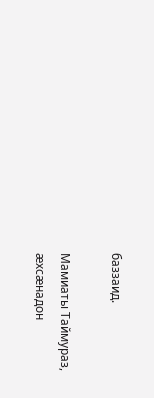баззаид.

Мамиаты Таймураз,
æхсæнадон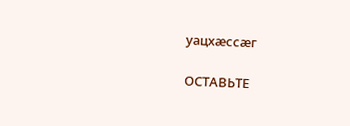уацхæссæг

ОСТАВЬТЕ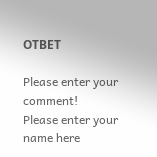ОТВЕТ

Please enter your comment!
Please enter your name here